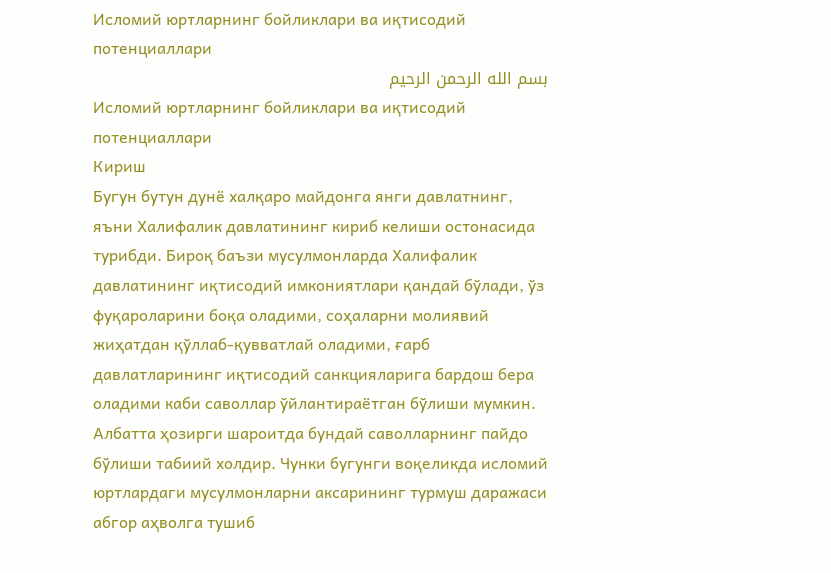Исломий юртларнинг бойликлари ва иқтисодий потенциаллари
بسم الله الرحمن الرحيم
Исломий юртларнинг бойликлари ва иқтисодий потенциаллари
Кириш
Бугун бутун дунё халқаро майдонга янги давлатнинг, яъни Халифалик давлатининг кириб келиши остонасида турибди. Бироқ баъзи мусулмонларда Халифалик давлатининг иқтисодий имкониятлари қандай бўлади, ўз фуқароларини боқа оладими, соҳаларни молиявий жиҳатдан қўллаб-қувватлай оладими, ғарб давлатларининг иқтисодий санкцияларига бардош бера оладими каби саволлар ўйлантираётган бўлиши мумкин. Албатта ҳозирги шароитда бундай саволларнинг пайдо бўлиши табиий холдир. Чунки бугунги воқеликда исломий юртлардаги мусулмонларни аксарининг турмуш даражаси абгор аҳволга тушиб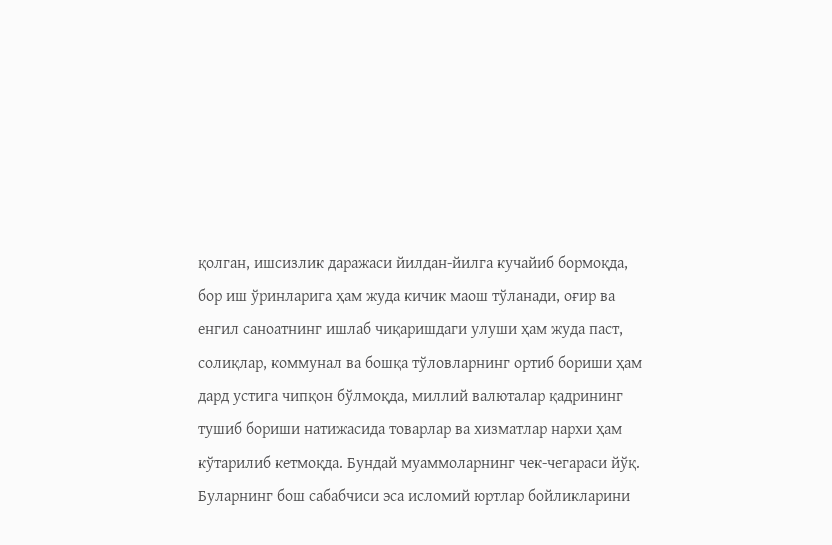қолган, ишсизлик даражаси йилдан-йилга кучайиб бормоқда, бор иш ўринларига ҳам жуда кичик маош тўланади, оғир ва енгил саноатнинг ишлаб чиқаришдаги улуши ҳам жуда паст, солиқлар, коммунал ва бошқа тўловларнинг ортиб бориши ҳам дард устига чипқон бўлмоқда, миллий валюталар қадрининг тушиб бориши натижасида товарлар ва хизматлар нархи ҳам кўтарилиб кетмоқда. Бундай муаммоларнинг чек-чегараси йўқ. Буларнинг бош сабабчиси эса исломий юртлар бойликларини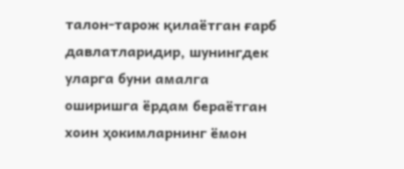талон-тарож қилаётган ғарб давлатларидир, шунингдек уларга буни амалга оширишга ёрдам бераётган хоин ҳокимларнинг ёмон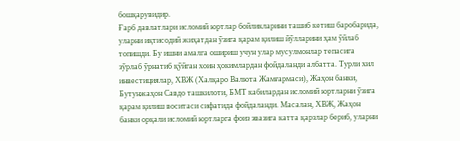бошқарувидир.
Ғарб давлатлари исломий юртлар бойликларини ташиб кетиш баробарида, уларни иқтисодий жиҳатдан ўзига қарам қилиш йўлларини ҳам ўйлаб топишди. Бу ишни амалга ошириш учун улар мусулмонлар тепасига зўрлаб ўрнатиб қўйган хоин ҳокимлардан фойдаланди албатта. Турли хил инвестициялар, ХВЖ (Халқаро Валюта Жамғармаси), Жаҳон банки, Бутунжаҳон Савдо ташкилоти, БМТ кабилардан исломий юртларни ўзига қарам қилиш воситаси сифатида фойдаланди. Масалан, ХВЖ, Жаҳон банки орқали исломий юртларга фоиз эвазига катта қарзлар бериб, уларни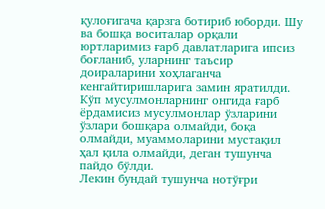қулоғигача қарзга ботириб юборди. Шу ва бошқа воситалар орқали юртларимиз ғарб давлатларига ипсиз боғланиб, уларнинг таъсир доираларини хоҳлаганча кенгайтиришларига замин яратилди. Кўп мусулмонларнинг онгида ғарб ёрдамисиз мусулмонлар ўзларини ўзлари бошқара олмайди, боқа олмайди, муаммоларини мустақил ҳал қила олмайди, деган тушунча пайдо бўлди.
Лекин бундай тушунча нотўғри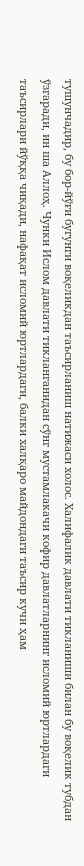тушунчадир, бу бор-йўғи бугунги воқеликдан таъсирланиш натижаси холос. Халифалик давлати тикланиши билан бу воқелик тубдан ўзгаради, ин ша Аллоҳ. Чунки Ислом давлати тикланганидан сўнг мустамлакачи кофир давлатларнинг исломий юртлардаги таъсирлари йўққа чиқади, нафақат исломий юртлардаги, балки халқаро майдондаги таъсир кучи ҳам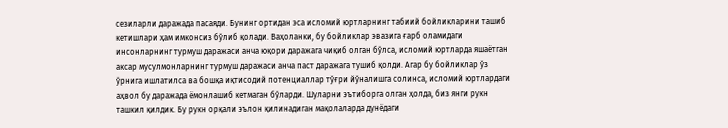сезиларли даражада пасаяди. Бунинг ортидан эса исломий юртларнинг табиий бойликларини ташиб кетишлари ҳам имконсиз бўлиб қолади. Ваҳоланки, бу бойликлар эвазига ғарб оламидаги инсонларнинг турмуш даражаси анча юқори даражага чиқиб олган бўлса, исломий юртларда яшаётган аксар мусулмонларнинг турмуш даражаси анча паст даражага тушиб қолди. Агар бу бойликлар ўз ўрнига ишлатилса ва бошқа иқтисодий потенциаллар тўғри йўналишга солинса, исломий юртлардаги аҳвол бу даражада ёмонлашиб кетмаган бўларди. Шуларни эътиборга олган ҳолда, биз янги рукн ташкил қилдик. Бу рукн орқали эълон қилинадиган мақолаларда дунёдаги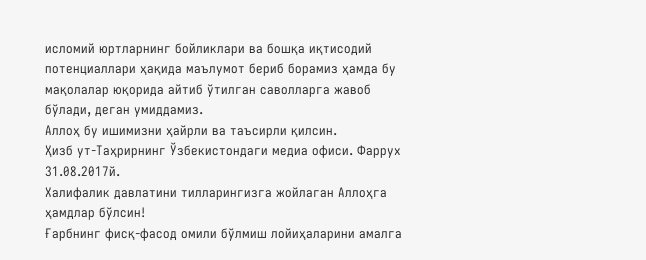исломий юртларнинг бойликлари ва бошқа иқтисодий потенциаллари ҳақида маълумот бериб борамиз ҳамда бу мақолалар юқорида айтиб ўтилган саволларга жавоб бўлади, деган умиддамиз.
Аллоҳ бу ишимизни ҳайрли ва таъсирли қилсин.
Ҳизб ут-Таҳрирнинг Ўзбекистондаги медиа офиси. Фаррух
31.08.2017й.
Халифалик давлатини тилларингизга жойлаган Аллоҳга ҳамдлар бўлсин!
Ғарбнинг фисқ-фасод омили бўлмиш лойиҳаларини амалга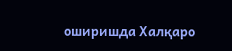оширишда Халқаро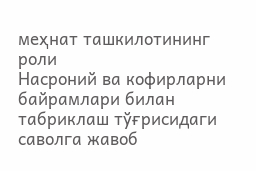меҳнат ташкилотининг роли
Насроний ва кофирларни байрамлари билан табриклаш тўғрисидаги саволга жавоб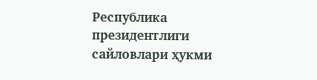Республика президентлиги сайловлари ҳукми